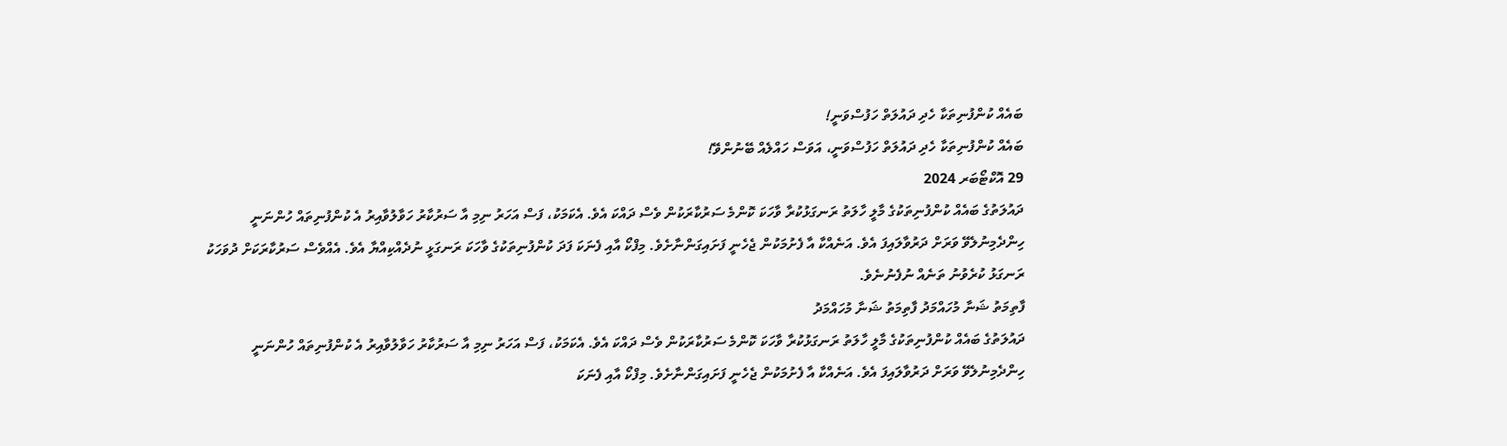ބައެއް ކުންފުނިތަކާ ހެދި ދައުލަތް ހަފުސްވަނީ!
ބައެއް ކުންފުނިތަކާ ހެދި ދައުލަތް ހަފުސްވަނީ، އަވަސް ހައްލެއް ބޭނުންވޭ!
29 އޮކްޓޯބަރ 2024
ދައުލަތުގެ ބައެއް ކުންފުނިތަކުގެ މާލީ ހާލަތު ރަނގަޅުކުރާ ވާހަކަ ކޮންމެ ސަރުކާރަކުން ވެސް ދައްކަ އެވެ. އެކަމަކު، ފަސް އަހަރު ނިމި އާ ސަރުކާރު ހަވާލުވާއިރު އެ ކުންފުނިތައް ހުންނަނީ ހިންދެމިނުލެވޭ ވަރަށް ދަރުވާލައިފަ އެވެ. އަނެއްކާ އާ ފެށުމަކުން ޖެހެނީ ފަށައިގަންނާށެވެ. މިފްކޯ އާއި ފެނަކަ ފަދަ ކުންފުނިތަކުގެ ވާހަކަ ރަނގަޅީ ނުދެއްކިއްޔާ އެވެ. އެއްވެސް ސަރުކާރަކަށް ދުވަހަކު ރަނގަޅު ކުރެވުނު ތަނެއް ނުފެނުނެވެ.
ފާތިމަތު ޝަނާ މުހައްމަދު ފާތިމަތު ޝަނާ މުހައްމަދު
ދައުލަތުގެ ބައެއް ކުންފުނިތަކުގެ މާލީ ހާލަތު ރަނގަޅުކުރާ ވާހަކަ ކޮންމެ ސަރުކާރަކުން ވެސް ދައްކަ އެވެ. އެކަމަކު، ފަސް އަހަރު ނިމި އާ ސަރުކާރު ހަވާލުވާއިރު އެ ކުންފުނިތައް ހުންނަނީ ހިންދެމިނުލެވޭ ވަރަށް ދަރުވާލައިފަ އެވެ. އަނެއްކާ އާ ފެށުމަކުން ޖެހެނީ ފަށައިގަންނާށެވެ. މިފްކޯ އާއި ފެނަކަ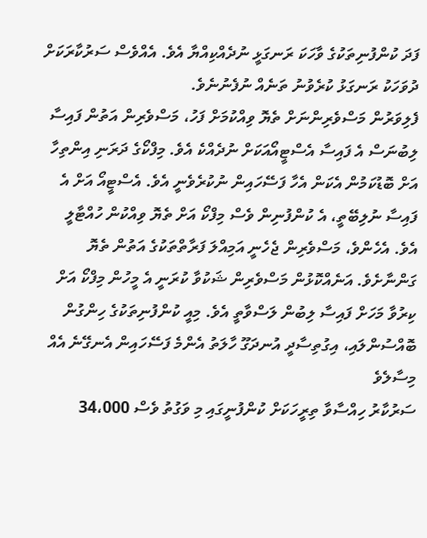ފަދަ ކުންފުނިތަކުގެ ވާހަކަ ރަނގަޅީ ނުދެއްކިއްޔާ އެވެ. އެއްވެސް ސަރުކާރަކަށް ދުވަހަކު ރަނގަޅު ކުރެވުނު ތަނެއް ނުފެނުނެވެ.
ފެލިވަރުން މަސްވެރިންނަށް ތެޔޮ ވިއްކުމަށް ފަހު، މަސްވެރިން އަތުން ފައިސާ ލިބުނަސް އެ ފައިސާ އެސްޓީއޯއަކަށް ނުދެއްކެ އެވެ. މިފްކޯގެ ދަރަނި އިންތިހާ އަށް ބޮޑުކަމުން އެކަން އެހާ ފަސޭހައިން ނުކުރެވެނީ އެވެ. އެސްޓީއޯ އަށް އެ ފައިސާ ނުލިބޭތީ، އެ ކުންފުނިން ވެސް މިފްކޯ އަށް ތެޔޮ ވިއްކުން ހުއްޓާލީ އެވެ. އެހެންވެ، މަސްވެރިން ޖެހެނީ އަމިއްލަ ފަރާތްތަކުގެ އަތުން ތެޔޮ ގަންނާށެވެ. އަނެއްކޮޅުން މަސްވެރިން ޝަކުވާ ކުރަނީ އެ މީހުން މިފްކޯ އަށް ކިރުވާ މަހަށް ފައިސާ ލިބުން ލަސްވާތީ އެވެ. މިއީ ކުންފުނިތަކުގެ ހިންގުން ބޮއްސުންލައި، އިގުތިސާދީ އުނދަގޫ ހާލަތު އެންމެ ފަސޭހައިން އެނގޭނެ އެއް މިސާލެވެ
ސަރުކާރު ހިއްސާވާ ތިރީހަކަށް ކުންފުނީގައި މި ވަގުތު ވެސް 34،000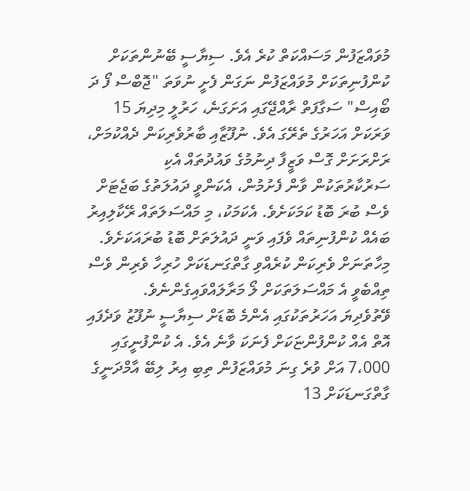މުވައްޒަފުން މަސައްކަތް ކުރެ އެވެ. ސިޔާސީ ބޭނުންތަކަށް ކުންފުނިތަކަށް މުވައްޒަފުން ނަގަން ފެށީ ނުވަތަ "ޖޮބްސް ފޯ ދަ ބޯއިސް" ސަގާފަތް ރާއްޖޭގައި އަށަގަނެ، ހަރުލީ މިދިޔަ 15 ވަރަކަށް އަހަރުގެ ތެރޭގަ އެވެ. ނުފޫޒާއި ބާރުވެރިކަން ދެއްކުމަށް، ރަށްރަށަށް ގޮސް ވަޒީފާ ދިނުމުގެ ވައުދުތައް އެކި ސަރުކާރުތަކުން ވާން ފެށުމުން، އެކަންވީ ދައުލަތުގެ ބަޖެޓަށް ވެސް ބުރަ ބޮޑު ކަމަކަށެވެ. އެކަމަކު، މި މައްސަލަތައް ރޭކާލިއިރު ބައެއް ކުންފުނިތައް ވެފައި ވަނީ ދައުލަތަށް ބޮޑު ބުރައަކަށެވެ. މިހާތަނަށް ވެރިކަން ކުރެއްވި ގާތްގަނޑަކަށް ހުރިހާ ވެރިން ވެސް ތިއްބެވީ އެ މައްސަލަތަކަށް ލޯ މަރާލައްވައިގެންނެވެ.
ވޭތުވެދިޔަ އަހަރުތަކުގައި އެންމެ ބޮޑަށް ސިޔާސީ ނުފޫޒު ވަދެފައި އޮތް އެއް ކުންފުންޏަކަށް ފެނަކަ ވާނެ އެވެ. އެ ކުންފުނީގައި 7،000 އަށް ވުރެ ގިނަ މުވައްޒަފުން ތިބި އިރު ލިބޭ އާމްދަނީގެ ގާތްގަނޑަކަށް 13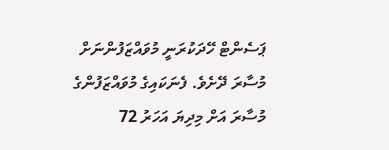ޕަސެންޓް ހޭދަކުރަނީ މުވައްޒަފުންނަށް މުސާރަ ދޭށެވެ. ފެނަކައިގެ މުވައްޒަފުންގެ މުސާރަ އަށް މިދިޔަ އަހަރު 72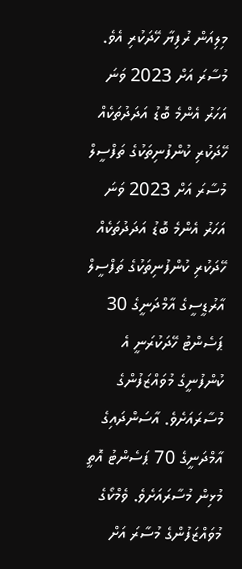މިލިއަން ރުފިޔާ ހޭދަކުރި އެވެ.
މުސާރަ އަށް 2023 ވަނަ އަހަރު އެންމެ ބޮޑު އަދަދުތަކެއް ހޭދަކުރި ކުންފުނިތަކުގެ ތަފްސީލް
މުސާރަ އަށް 2023 ވަނަ އަހަރު އެންމެ ބޮޑު އަދަދުތަކެއް ހޭދަކުރި ކުންފުނިތަކުގެ ތަފްސީލް
އާރުޑީސީގެ އާމްދަނީގެ 30 ޕަސެންޓު ހޭދަކުރަނީ އެ ކުންފުނީގެ މުވައްޒަފުންގެ މުސާރައަށެވެ. އާސަންދައިގެ އާމްދަނީގެ 70 ޕަސެންޓު އޮތީ މުޅިން މުސާރައަށެވެ. ވެމްކޯގެ މުވައްޒަފުންގެ މުސާރަ އަށް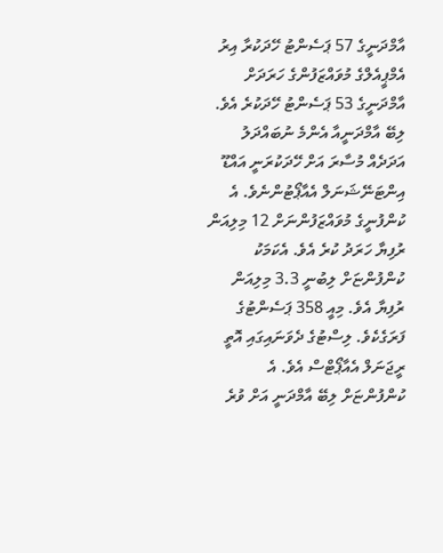އާމްދަނީގެ 57 ޕަސެންޓު ހޭދަކުރާ އިރު އެމްޕީއެލްގެ މުވައްޒަފުންގެ ހަރަދަށް އާމްދަނީގެ 53 ޕަސެންޓު ހޭދަކުރެ އެވެ.
ލިބޭ އާމްދަނީއާ އެންމެ ނުބައްދަލު އަދަދެއް މުސާރަ އަށް ހޭދަކުރަނީ އައްޑޫ އިންޓަނޭޝަނަލް އެއާޕޯޓުންނެވެ. އެ ކުންފުނީގެ މުވައްޒަފުންނަށް 12 މިލިއަން ރުފިޔާ ހަރަދު ކުރެ އެވެ. އެކަމަކު ކުންފުންޏަށް ލިބުނީ 3.3 މިލިއަން ރުފިޔާ އެވެ. މިއީ 358 ޕަސެންޓުގެ ފަރަގެކެވެ. ލިސްޓުގެ ދެވަނައިގައި އޮތީ ރީޖަނަލް އެއާޕޯޓްސް އެވެ. އެ ކުންފުންޏަށް ލިބޭ އާމްދަނީ އަށް ވުރެ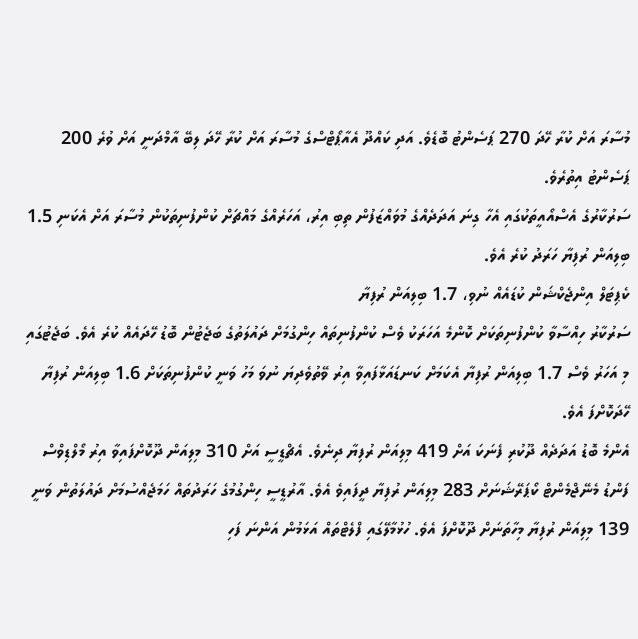މުސާރަ އަށް ކުރާ ހޭދަ 270 ޕަސެންޓު ބޮޑެވެ. އަދި ކައްދޫ އެއާޕޯޓްސްގެ މުސާރަ އަށް ކުރާ ހޭދަ ލިބޭ އާމްދަނީ އަށް ވުރެ 200 ޕަސެންޓު އިތުރެވެ.
ސަރުކާރުގެ އެސްއޯއީތަކުގައި އެހާ ގިނަ އަދަދެއްގެ މުވައްޒަފުން ތިބި އިރު، އަހަރެއްގެ މައްޗަށް ކުންފުނިތަކުން މުސާރަ އަށް އެކަނި 1.5 ބިލިއަން ރުފިޔާ ހަރަދު ކުރެ އެވެ.
ކެޕިޓަލް އިންޖެކްޝަން ކުޑައެއް ނުވި، 1.7 ބިލިއަން ރުފިޔާ
ސަރުކާރު ހިއްސާވާ ކުންފުނިތަކަށް ކޮންމެ އަހަރަކު ވެސް ކުންފުނިތައް ހިންގުމަށް ދައުލަތުގެ ބަޖެޓުން ބޮޑު ހޭދައެއް ކުރެ އެވެ. ބަޖެޓުގައި މި އަހަރު ވެސް 1.7 ބިލިއަން ރުފިޔާ އެކަމަށް ކަނޑައަޅާފައިވާ އިރު ވޭތުވެދިޔަ ނުވަ މަހު ވަނީ ކުންފުނިތަކަށް 1.6 ބިލިއަން ރުފިޔާ ހޭދަކޮށްފަ އެވެ.
އެންމެ ބޮޑު އަދަދެއް ދޫކުރި ފެނަކަ އަށް 419 މިލިއަން ރުފިޔާ ދިނެވެ. އެޗްޑީސީ އަށް 310 މިލިއަން ދޫކޮށްފައިވާ އިރު މޯލްޑިވްސް ފަންޑު މެނޭޖްމެންޓް ކޯޕަރޭޝަނަށް 283 މިލިއަން ރުފިޔާ ދީފައިވެ އެވެ. އާރުޑީސީ ހިންގުމުގެ ހަރަދުތައް ހަމަޖެއްސުމަށް ދައުލަތުން ވަނީ 139 މިލިއަން ރުފިޔާ މިހާތަނަށް ދޫކޮށްފަ އެވެ. ހުޅުމާލޭގައި ފްލެޓްތައް އަޅަމުން އަންނަ ފަހި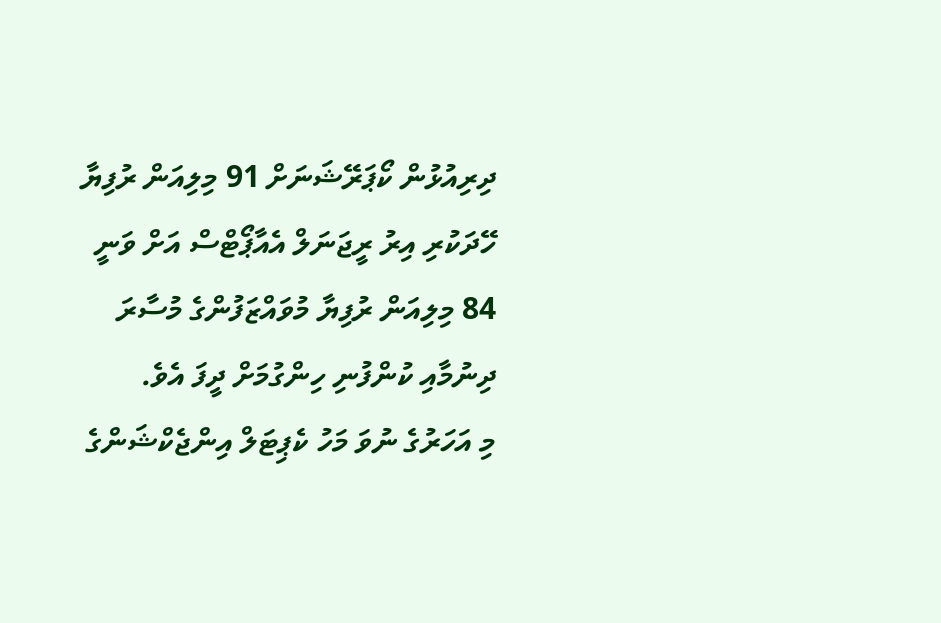ދިރިއުޅުން ކޯޕަރޭޝަނަށް 91 މިލިއަން ރުފިޔާ ހޭދަކުރި އިރު ރީޖަނަލް އެއާޕޯޓްސް އަށް ވަނީ 84 މިލިއަން ރުފިޔާ މުވައްޒަފުންގެ މުސާރަ ދިނުމާއި ކުންފުނި ހިންގުމަށް ދީފަ އެވެ.
މި އަހަރުގެ ނުވަ މަހު ކެޕިޓަލް އިންޖެކްޝަންގެ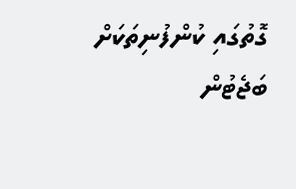ގޮތުގައި ކުންފުނިތަކަށް ބަޖެޓުން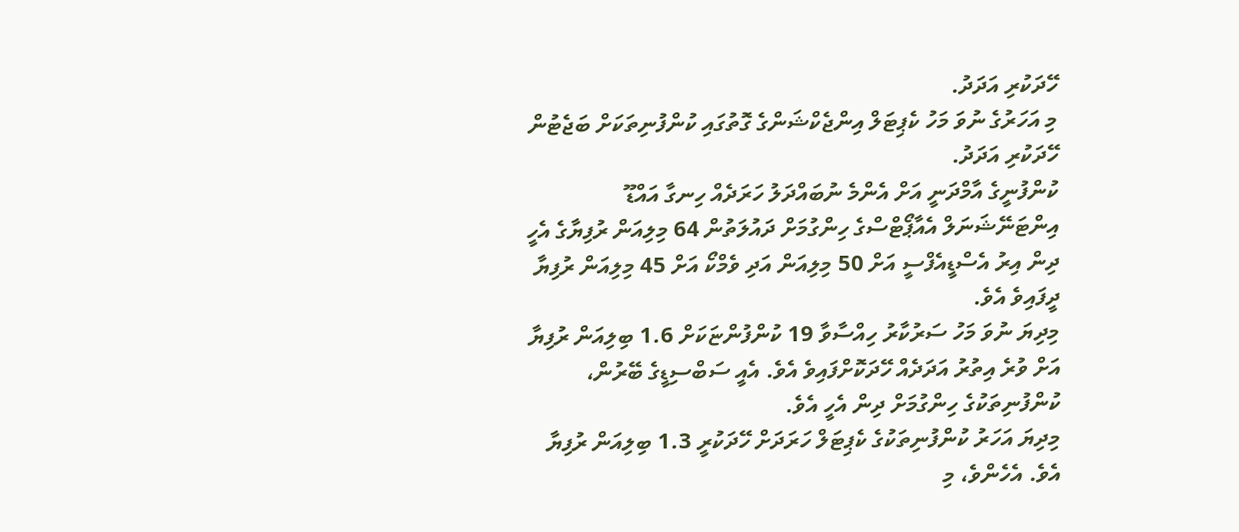ހޭދަކުރި އަދަދު.
މި އަހަރުގެ ނުވަ މަހު ކެޕިޓަލް އިންޖެކްޝަންގެ ގޮތުގައި ކުންފުނިތަކަށް ބަޖެޓުން ހޭދަކުރި އަދަދު.
ކުންފުނީގެ އާމްދަނީ އަށް އެންމެ ނުބައްދަލު ހަރަދެއް ހިނގާ އައްޑޫ އިންޓަނޭޝަނަލް އެއާޕޯޓްސްގެ ހިންގުމަށް ދައުލަތުން 64 މިލިއަން ރުފިޔާގެ އެހީ ދިން އިރު އެސްޑީއެފްސީ އަށް 50 މިލިއަން އަދި ވެމްކޯ އަށް 45 މިލިއަން ރުފިޔާ ދީފައިވެ އެވެ.
މިދިޔަ ނުވަ މަހު ސަރުކާރު ހިއްސާވާ 19 ކުންފުންޏަކަށް 1.6 ބިލިއަން ރުފިޔާ އަށް ވުރެ އިތުރު އަދަދެއް ހޭދަކޮށްފައިވެ އެވެ. އެއީ ސަބްސިޑީގެ ބޭރުން، ކުންފުނިތަކުގެ ހިންގުމަށް ދިން އެހީ އެވެ.
މިދިޔަ އަހަރު ކުންފުނިތަކުގެ ކެޕިޓަލް ހަރަދަށް ހޭދަކުރީ 1.3 ބިލިއަން ރުފިޔާ އެވެ. އެހެންވެ، މި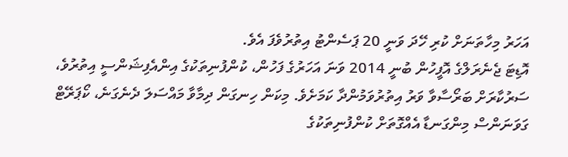އަހަރު މިހާތަނަށް ކުރި ހޭދަ ވަނީ 20 ޕަސެންޓު އިތުރުވެފަ އެވެ.
އޮޑިޓަ ޖެނެރަލްގެ އޮފީހުން ބުނީ 2014 ވަނަ އަހަރުގެ ފަހުން، ކުންފުނިތަކުގެ އިންއެފިޝަންސީ އިތުރުވެ، ސަރުކާރަށް ބަރޯސާވާ ވަރު އިތުރުވަމުންދާ ކަމަށެވެ. މިކަން ހިނގަން ދިމާވާ މައްސަލަ ދެނެގަނެ، ކޯޕަރޭޓް ގަވަނަންސް މިންގަނޑާ އެއްގޮތަށް ކުންފުނިތަކުގެ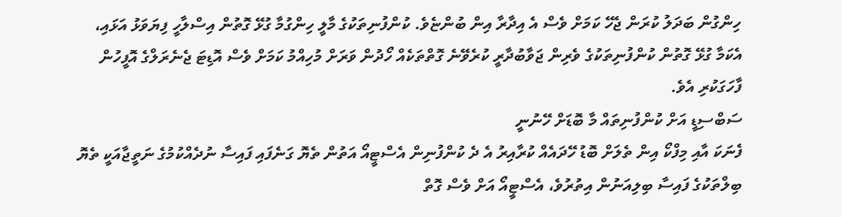ހިންގުން ބަދަލު ކުރަން ޖެހޭ ކަމަށް ވެސް އެ އިދާރާ އިން ބުންޏެވެ. ކުންފުނިތަކުގެ މާލީ ހިންގުމާ ގުޅޭ ގޮތުން އިސްލާހީ ފިޔަވަޅު އަޅައި، އެކަމާ ގުޅޭ ގޮތުން ކުންފުނިތަކުގެ ވެރިން ޖަވާބުދާރީ ކުރެވޭނެ ގޮތްތަކެއް ހޯދުން ވަރަށް މުހިއްމު ކަމަށް ވެސް އޮޑިޓަ ޖެނެރަލްގެ އޮފީހުން ފާހަގަކުރި އެވެ.
ސަބްސިޑީ އަށް ކުންފުނިތައް މާ ބޮޑަށް ހޭނުނީ
ފެނަކަ އާއި މިފްކޯ އިން ތެލަށް ބޮޑު ހޭދައެއް ކުރާއިރު އެ ދެ ކުންފުނިން އެސްޓީއޯ އަތުން ތެޔޮ ގަނެފައި ފައިސާ ނުދެއްކުމުގެ ނަތީޖާއަކީ ތެޔޮ ބިލްތަކުގެ ފައިސާ ބިލިއަނުން އިތުރުވެ، އެސްޓީއޯ އަށް ވެސް ގޮތް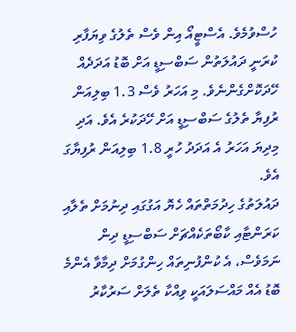ހުސްވުމެވެ. އެސްޓީއޯ އިން ވެސް ތެލުގެ ވިޔަފާރި ކުރަނީ ދައުލަތުން ސަބްސިޑީ އަށް ބޮޑު އަދަދެއް ހޭދަކޮށްގެންނެވެ. މި އަހަރު ވެސް 1.3 ބިލިއަން ރުފިޔާ ތެލުގެ ސަބްސިޑީ އަށް ހޭދަކުރެ އެވެ. އަދި މިދިޔަ އަހަރު އެ އަދަދު ހުރީ 1.8 ބިލިއަން ރުފިޔާގަ އެވެ.
ދައުލަތުގެ ހިދުމަތްތައް ހެޔޮ އަގުގައި ދިނުމަށް ތެލާއި ކަރަންޓާއި ކާބޯތަކެއްޗަށް ސަބްސިޑީ ދިން ނަމަވެސް، އެ ކުންފުނިތައް ހިންގުމަށް ދިމާވާ އެންމެ ބޮޑު އެއް މައްސަލައަކީ ވިއްކާ ތެލަށް ސަރުކާރު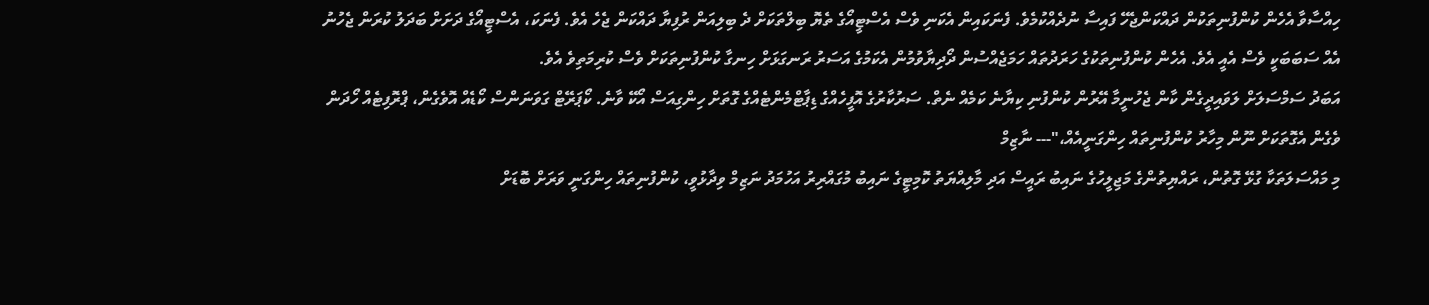ހިއްސާވާ އެހެން ކުންފުނިތަކުން ދައްކަންޖެހޭ ފައިސާ ނުދެއްކުމެވެ. ފެނަކައިން އެކަނި ވެސް އެސްޓީއޯގެ ތެޔޮ ބިލްތަކަށް ދެ ބިލިއަން ރުފިޔާ ދައްކަން ޖެހެ އެވެ. ފެނަކަ، އެސްޓީއޯގެ ދަށަށް ބަދަލު ކުރަން ޖެހުނު އެއް ސަބަބަކީ ވެސް އެއީ އެވެ. އެހެން ކުންފުނިތަކުގެ ހަރަދުތައް ހަމަޖެއްސުން ދޯދިޔާވުމުން އެކަމުގެ އަސަރު ރަނގަޅަށް ހިނގާ ކުންފުނިތަކަށް ވެސް ކުރިމަތިވެ އެވެ.
އަބަދު ސަމްސަލަށް ލަވައިދީގެން ކާން ޖެހުނީމާ އޭރުން ކުންފުނި ކިޔާނެ ކަމެއް ނެތް. ސަރުކާރުގެ އޮފީހެއްގެ ޑިޕާޓްމެންޓެއްގެ ގޮތަށް ހިންގިއަސް އޯކޭ ވާނެ. ކޯޕަރޭޓް ގަވަނަންސް ކޯޑެއް އޮވެގެން، ޕްރޮފިޓެއް ހޯދަން ވެގެން އެގޮތަކަށް ނޫން މިހާރު ކުންފުނިތައް ހިންގަނީއެއް،"--- ނާޒިމް
މި މައްސަލަތަކާ ގުޅޭ ގޮތުން، ރައްޔިތުންގެ މަޖިލީހުގެ ނައިބު ރައީސް އަދި މާލިއްޔަތު ކޮމިޓީގެ ނައިބު މުގައްރިރު އަހުމަދު ނަޒިމް ވިދާޅުވީ، ކުންފުނިތައް ހިންގަނީ ވަރަށް ބޮޑަށް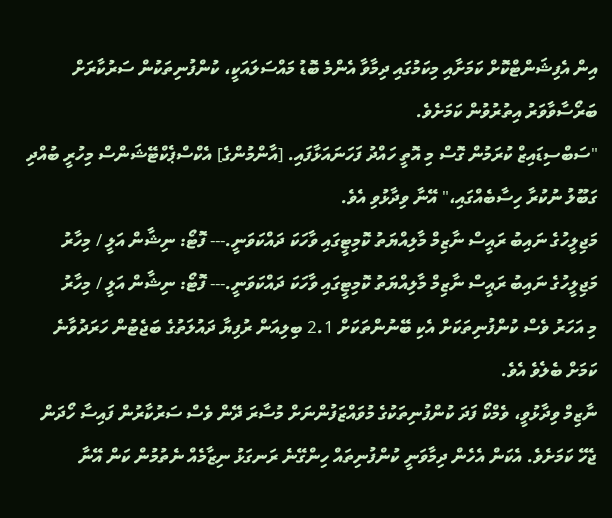އިން އެފިޝަންޓްކޮށް ކަމަށާއި މިކަމުގައި ދިމާވާ އެންމެ ބޮޑު މައްސަލައަކީ، ކުންފުނިތަކުން ސަރުކާރަށް ބަރޯސާވާވަރު އިތުރުވުން ކަމަށެވެ.
"ސަބްސިޑައިޒް ކުރަމުން ގޮސް މި އޮތީ ހައްދު ފަހަނައަޅާފައި. [އާންމުންގެ] އެކްސްޕެކްޓޭޝަންސް މިހުރީ ބުއްދި ގަބޫލު ނުކުރާ ހިސާބެއްގައި،" އޭނާ ވިދާޅުވި އެވެ.
މަޖިލީހުގެ ނައިބު ރައީސް ނާޒިމް މާލިއްޔަތު ކޮމިޓީގައި ވާހަކަ ދައްކަވަނީ.--- ފޮޓޯ: ނިޝާން އަލީ / މިހާރު
މަޖިލީހުގެ ނައިބު ރައީސް ނާޒިމް މާލިއްޔަތު ކޮމިޓީގައި ވާހަކަ ދައްކަވަނީ.--- ފޮޓޯ: ނިޝާން އަލީ / މިހާރު
މި އަހަރު ވެސް ކުންފުނިތަކަށް އެކި ބޭނުންތަކަށް 2.1 ބިލިއަން ރުފިޔާ ދައުލަތުގެ ބަޖެޓުން ހަރަދުވާނެ ކަމަށް ބެލެވެ އެވެ.
ނާޒިމް ވިދާޅުވީ، ވެމްކޯ ފަދަ ކުންފުނިތަކުގެ މުވައްޒަފުންނަށް މުސާރަ ދޭން ވެސް ސަރުކާރުން ފައިސާ ހޯދަން ޖެހޭ ކަމަށެވެ. އެކަން އެހެން ދިމާވަނީ ކުންފުނިތައް ހިންގޭނެ ރަނގަޅު ނިޒާމެއް ނެތުމުން ކަން އޭނާ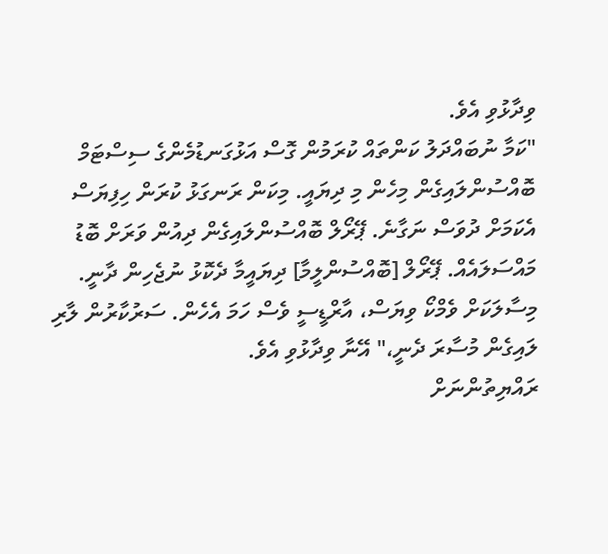ވިދާޅުވި އެވެ.
"ކަމާ ނުބައްދަލު ކަންތައް ކުރަމުން ގޮސް އަޅުގަނޑުމެންގެ ސިސްޓަމް ބޮއްސުންލައިގެން މިހެން މި ދިޔައީ. މިކަން ރަނގަޅު ކުރަން ހިފިޔަސް އެކަމަށް ދުވަސް ނަގާނެ. ޕޭރޯލް ބޮއްސުންލައިގެން ދިއުން ވަރަށް ބޮޑު މައްސަލައެއް. ޕޭރޯލް [ބޮއްސުންލީމާ] ދިޔައީމާ ދެކޮޅު ނުޖެހިން ދާނީ. މިސާލަކަށް ވެމްކޯ ވިޔަސް، އާރްޑީސީ ވެސް ހަމަ އެހެން. ސަރުކާރުން ލާރި ލައިގެން މުސާރަ ދެނީ،" އޭނާ ވިދާޅުވި އެވެ.
ރައްޔިތުންނަށް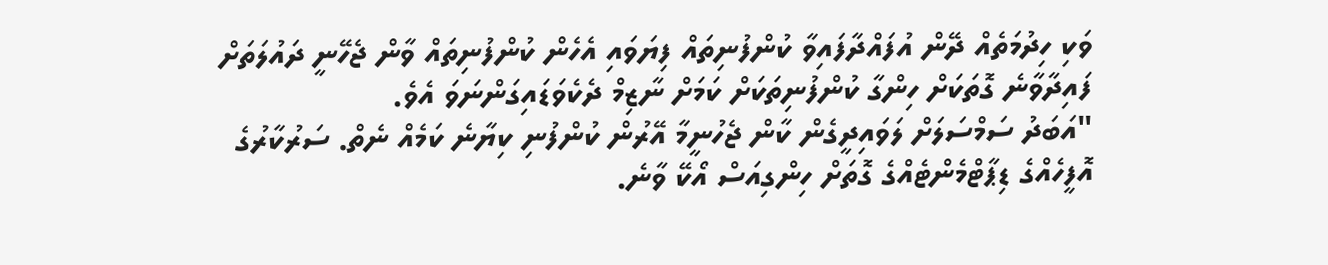ވަކި ހިދުމަތެއް ދޭން އުފައްދާފައިވާ ކުންފުނިތައް ފިޔަވައި އެހެން ކުންފުނިތައް ވާން ޖެހޭނީ ދައުލަތަށް ފައިދާވާނެ ގޮތަކަށް ހިންގާ ކުންފުނިތަކަށް ކަމަށް ނާޒިމް ދެކެވަޑައިގަންނަވަ އެވެ.
"އަބަދު ސަމްސަލަށް ލަވައިދީގެން ކާން ޖެހުނީމާ އޭރުން ކުންފުނި ކިޔާނެ ކަމެއް ނެތް. ސަރުކާރުގެ އޮފީހެއްގެ ޑިޕާޓްމެންޓެއްގެ ގޮތަށް ހިންގިއަސް އޯކޭ ވާނެ.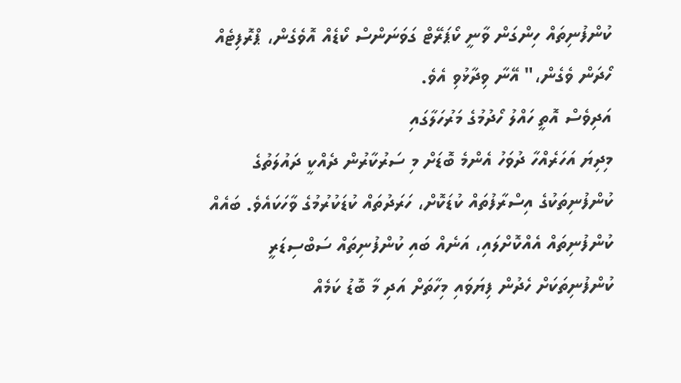ކުންފުނިތައް ހިންގަން ވާނީ ކޯޕަރޭޓް ގަވަނަންސް ކޯޑެއް އޮވެގެން، ޕްރޮފިޓެއް ހޯދަން ވެގެން،" އޭނާ ވިދާޅުވި އެވެ.
އަދިވެސް އޮތީ ހައްލު ހޯދުމުގެ މަރުހަލާގައި
މިދިޔަ އަހަރެއްހާ ދުވަހު އެންމެ ބޮޑަށް މި ސަރުކާރުން ދެއްކީ ދައުލަތުގެ ކުންފުނިތަކުގެ އިސްރާފުތައް ކުޑަކޮށް، ހަރަދުތައް ކުޑަކުރުމުގެ ވާހަކައެވެ. ބައެއް ކުންފުނިތައް އެއްކޮށްލައި، އަނެއް ބައި ކުންފުނިތައް ސަބްސިޑަރީ ކުންފުނިތަކަށް ހެދުން ފިޔަވައި މިހާތަށް އަދި މާ ބޮޑު ކަމެއް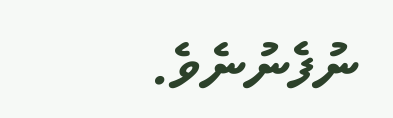ނުފެނުނެވެ.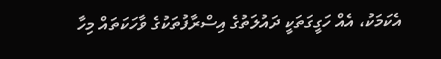އެކަމަކު، އެއް ހަގީގަތަކީ ދައުލަތުގެ އިސްރާފުތަކުގެ ވާހަކަތައް މިހާ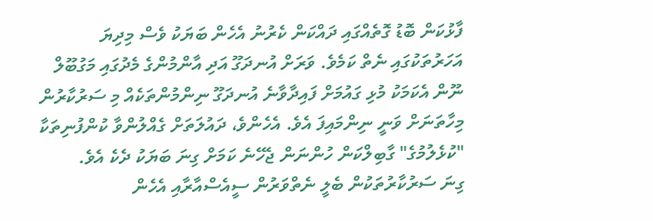ފާޅުކަން ބޮޑު ގޮތެއްގައި ދައްކަން ކެރުނު އެހެން ބަޔަކު ވެސް މިދިޔަ އަހަރުތަކުގައި ނެތް ކަމެވެ. ވަރަށް އުނދަގޫ އަދި އާންމުންގެ މެދުގައި މަގުބޫލް ނޫން އެކަމަކު މުޅި ގައުމަށް ފައިދާވާނެ އުނދަގޫ ނިންމުންތަކެއް މި ސަރުކާރުން މިހާތަނަށް ވަނީ ނިންމައިފަ އެވެ. އެހެންވެ، ދައުލަތަށް ގެއްލުންވާ ކުންފުނިތަކާ "ކުޅެލުމުގެ" ގާބިލްކަން ހުންނަން ޖެހޭނެ ކަމަށް ގިނަ ބަޔަކު ދެކެ އެވެ.
ގިނަ ސަރުކާރުތަކުން ބެލީ ނެތްވަރުން ސީއެސްއާރާއި އެހެން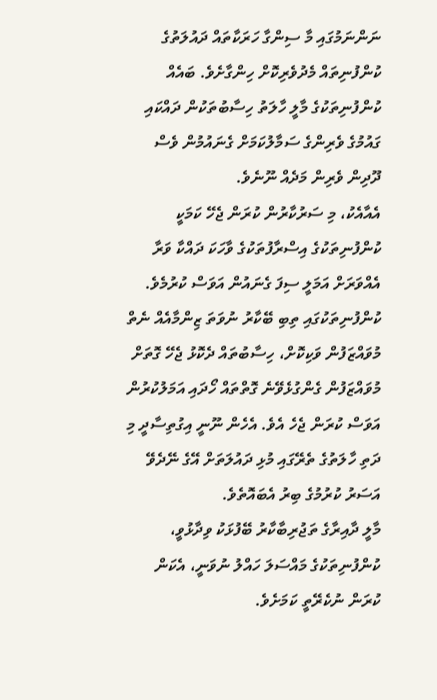ނަންނަމުގައި މާ ސިންގާ ހަރަކާތައް ދައުލަތުގެ ކުންފުނިތައް މެދުވެރިކޮށް ހިންގާށެވެ. ބައެއް ކުންފުނިތަކުގެ މާލީ ހާލަތު ހިސާބުތަކުން ދައްކައި ގައުމުގެ ވެރިންގެ ސަމާލުކަމަށް ގެނައުމުން ވެސް ދޫދިން ވެރިން މަދެއް ނޫނެވެ.
އެއާއެކު، މި ސަރުކާރުން ކުރަން ޖެހޭ ކަމަކީ ކުންފުނިތަކުގެ އިސްރާފުތަކުގެ ވާހަކަ ދައްކާ ވަރާ އެއްވަރަށް އަމަލީ ސިފަ ގެނައުން އަވަސް ކުރުމެވެ. ކުންފުނިތަކުގައި ތިބި ބޭކާރު ނުވަތަ ޒިންމާއެއް ނެތް މުވައްޒަފުން ވަކިކޮށް، ހިސާބުތައް ދެކޮޅު ޖެހޭ ގޮތަށް މުވައްޒަފުން ގެންގުޅެވޭނެ ގޮތްތައް ހޯދައި އަމަލުކުރުން އަވަސް ކުރަން ޖެހެ އެވެ. އެހެން ނޫނީ އިގުތިސާދީ މި ދަތި ހާލަތުގެ ތެރޭގައި މުޅި ދައުލަތަށް އޭގެ ނޭދެވޭ އަސަރު ކުރުމުގެ ބިރު އެބައޮތެވެ.
މާލީ ދާއިރާގެ ތަޖުރިބާކާރު ބޭފުޅަކު ވިދާޅުވީ، ކުންފުނިތަކުގެ މައްސަލަ ހައްލު ނުވަނީ، އެކަން ކުރަން ނުކެރޭތީ ކަމަށެވެ.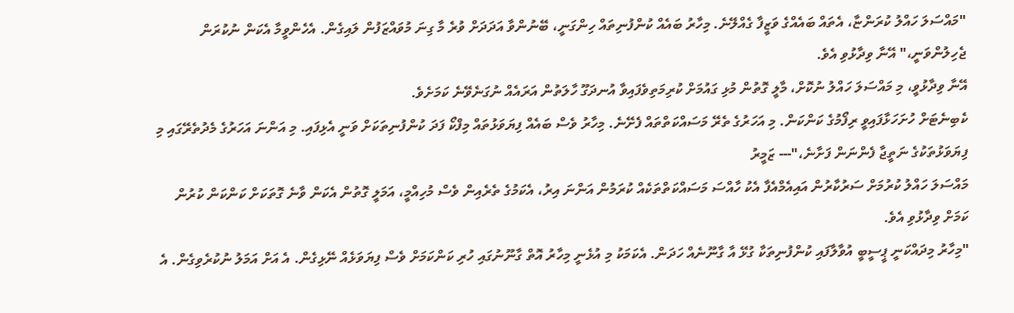"މައްސަލަ ހައްލު ކުރަންޏާ، އެތައް ބައެއްގެ ވަޒީފާ ގެއްލޭނެ. މިހާރު ބައެއް ކުންފުނިތައް ހިންގަނީ، ބޭނުންވާ އަދަދަށް ވުރެ މާ ގިނަ މުވައްޒަފުން ލައިގެން. އެހެންވީމާ އެކަން ނުކުރަން ޖެހިލުންވަނީ،" އޭނާ ވިދާޅުވި އެވެ.
އޭނާ ވިދާޅުވީ، މި މައްސަލަ ހައްލު ނުކޮށް، މާލީ ގޮތުން މުޅި ގައުމަށް ކުރިމަތިވެފައިވާ އުނދަގޫ ހާލަތުން އަރައެއް ނުގަނެވޭނެ ކަމަށެވެ.
ކެބިނެޓަށް ހުށަހަޅާފައިވީ ރިފޯމުގެ ކަންކަން. މި އަހަރުގެ ތެރޭ މަސައްކަތްތައް ފެށޭނެ. މިހާރު ވެސް ބައެއް ފިޔަވަޅުތައް މިފްކޯ ފަދަ ކުންފުނިތަކަށް ވަނީ އެޅިފައި. މި އަންނަ އަހަރުގެ މެދުތެރޭގައި މި ފިޔަވަޅުތަކުގެ ނަތީޖާ ފެންނަން ފަށާނެ،"--- ޒަމީރު
މައްސަލަ ހައްލު ކުރުމަށް ސަރުކާރުން އައިއެމްއެފާ އެކު ހާއްސަ މަސައްކަތްތަކެއް ކުރަމުން އަންނަ އިރު، އެކަމުގެ ތެރެއިން ވެސް މުހިއްމީ، އަމަލީ ގޮތުން އެކަން ވާނެ ގޮތަކަށް ކަންކަން ކުރުން ކަމަށް ވިދާޅުވި އެވެ.
"މިހާރު މިދައްކަނީ ޕީސީބީ އުވާލާފައި ކުންފުނިތަކާ ގުޅޭ އާ ގާނޫނެއް ހަދަން. އެކަމަކު މި އުޅެނީ މިހާރު އޮތް ގާނޫނުގައި ހުރި ކަންކަމަށް ވެސް ފިޔަވަޅެއް ނޭޅިގެން. އެ އަށް އަމަލު ނުކުރެވިގެން. އެ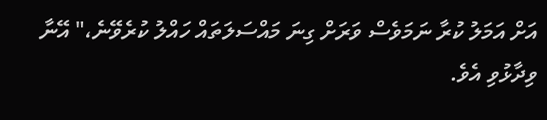އަށް އަމަލު ކުރާ ނަމަވެސް ވަރަށް ގިނަ މައްސަލަތައް ހައްލު ކުރެވޭނެ،" އޭނާ ވިދާޅުވި އެވެ.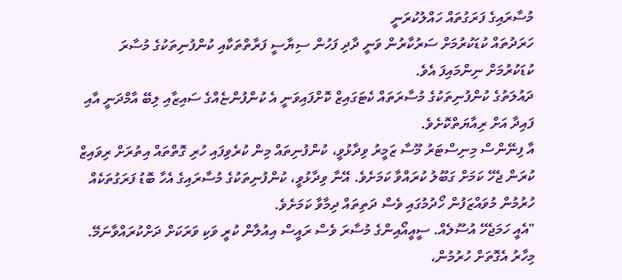މުސާރައިގެ ފަރަގުތައް ހައްލުކުރަނީ
ހަރަދުތައް ކުޑަކުރުމަށް ސަރުކާރުން ވަނީ ދާދި ފަހުން ސިޔާސީ ފަރާތްތަކާއި ކުންފުނިތަކުގެ މުސާރަ ކުޑަކުރުމަށް ނިންމައިފަ އެވެ.
ދައުލަތުގެ ކުންފުނިތަކުގެ މުސާރަތައް ކެޓަގައިޒް ކޮށްފައިވަނީ އެ ކުންފުންޏެއްގެ ސައިޒާއި ލިބޭ އާމްދަނީ އާއި ފައިދާ އަށް ރިއާޔަތްކޮށެވެ.
އާ ފިނޭންސް މިނިސްޓަރު މޫސާ ޒަމީރު ވިދާޅުވީ، ކުންފުނިތައް މިން ކުރެވިފައި ހުރި ގޮތްތައް އިތުރަށް ރިވައިޒް ކުރަން ޖެހޭ ކަމަށް ގަބޫލު ކުރައްވާ ކަމަށެވެ. އޭނާ ވިދާޅުވީ، ކުންފުނިތަކުގެ މުސާރައިގެ އެހާ ބޮޑު ފަރަގުތަކެއް ހުރުމުން މުވައްޒަފުން ހޯދުމުގައި ވެސް ދަތިތައް ދިމާވާ ކަމަށެވެ.
"އެއީ ހަމަޖެހޭ އުސޫލެއް. ސީއީއޯއިންގެ މުސާރަ ވެސް ރައީސް އިއުލާން ކުރީ ވަކި ވަރަކަށް ދަށްކުރައްވާނަމޭ. މިހާރު އެގޮތަށް ހުރުމުން،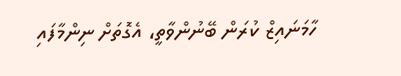ހާމަނައިޒް ކުރަން ބޭނުންވާތީ، އެގޮތަށް ނިންމާފައި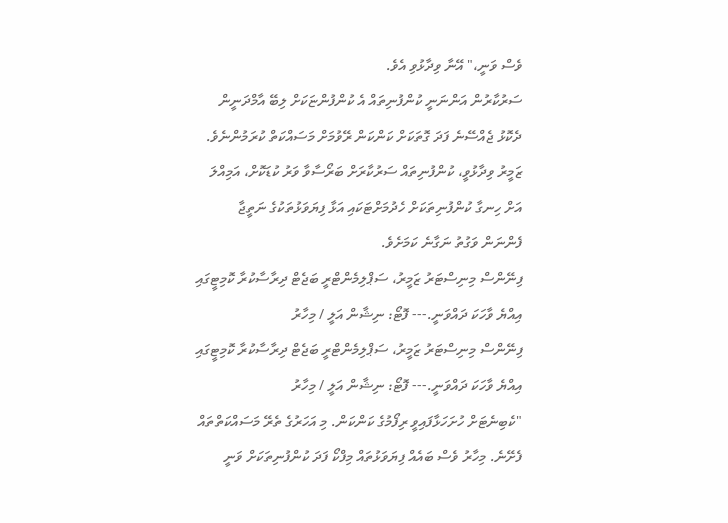ވެސް ވަނީ،" އޭނާ ވިދާޅުވި އެވެ.
ސަރުކާރުން އަންނަނީ ކުންފުނިތައް އެ ކުންފުންޏަކަށް ލިބޭ އާމްދަނީން ދެކޮޅު ޖެއްސޭނެ ފަދަ ގޮތަކަށް ކަންކަން ރޭވުމަށް މަސައްކަތް ކުރަމުންނެވެ.
ޒަމީރު ވިދާޅުވީ، ކުންފުނިތައް ސަރުކާރަށް ބަރޯސާވާ ވަރު ކުޑަކޮށް، އަމިއްލަ އަށް ހިނގާ ކުންފުނިތަކަށް ހެދުމަށްޓަކައި އަޅާ ފިޔަވަޅުތަކުގެ ނަތީޖާ ފެންނަން ވަގުތު ނަގާނެ ކަމަށެވެ.
ފިނޭންސް މިނިސްޓަރު ޒަމީރު، ސަޕްލިމެންޓްރީ ބަޖެޓް ދިރާސާކުރާ ކޮމިޓީގައި އިއްޔެ ވާހަކަ ދައްވަނީ.--- ފޮޓޯ: ނިޝާން އަލީ / މިހާރު
ފިނޭންސް މިނިސްޓަރު ޒަމީރު، ސަޕްލިމެންޓްރީ ބަޖެޓް ދިރާސާކުރާ ކޮމިޓީގައި އިއްޔެ ވާހަކަ ދައްވަނީ.--- ފޮޓޯ: ނިޝާން އަލީ / މިހާރު
"ކެބިނެޓަށް ހުށަހަޅާފައިވީ ރިފޯމުގެ ކަންކަން. މި އަހަރުގެ ތެރޭ މަސައްކަތްތައް ފެށޭނެ. މިހާރު ވެސް ބައެއް ފިޔަވަޅުތައް މިފްކޯ ފަދަ ކުންފުނިތަކަށް ވަނީ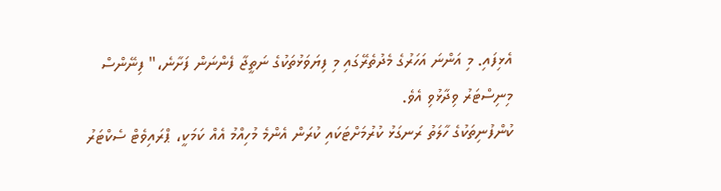އެޅިފައި. މި އަންނަ އަހަރުގެ މެދުތެރޭގައި މި ފިޔަވަޅުތަކުގެ ނަތީޖާ ފެންނަން ފަށާނެ،" ފިނޭންސް މިނިސްޓަރު ވިދާޅުވި އެވެ.
ކުންފުނިތަކުގެ ހާލަތު ރަނގަޅު ކުރުމަށްޓަކައި ކުރަން އެންމެ މުހިއްމު އެއް ކަމަކީ، ޕްރައިވެޓް ސެކްޓަރު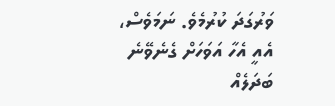ވަރުގަދަ ކުރުމެވެ. ނަމަވެސް، އެއީ އެހާ އަވަހަށް ގެނެވޭނެ ބަދަލެއް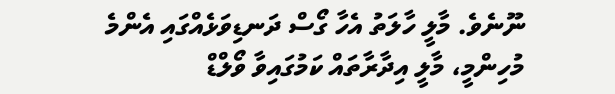ނޫނެވެ. މާލީ ހާލަތު އެހާ ގޯސް ދަނޑިވަޅެއްގައި އެންމެ މުހިންމީ، މާލީ އިދާރާތައް ކަމުގައިވާ ވޯލްޑް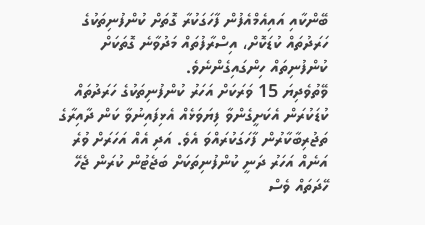ބޭންކާއި އައިއެމްއެފުން ފާހަގަކުރާ ގޮތަށް ކުންފުނިތަކުގެ ހަރަދުތައް ކުޑަކޮށް، އިސްރާފުތައް މަދުވާނެ ގޮތަކަށް ކުންފުނިތައް ހިންގައިގެންނެވެ.
ވޭތުވެދިޔަ 15 ވަރަކަށް އަހަރު ކުންފުނިތަކުގެ ހަރަދުތައް ކުޑަކުރަން އެކަށީގެންވާ ފިޔަވަޅެއް އެޅިފައިނުވާ ކަން ދާއިރާގެ ތަޖުރިބާކާރުން ފާހަގަކުރައްވަ އެވެ. އަދި އެއް އަހަރަށް ވުރެ އަނެއް އަހަރު ދަނީ ކުންފުނިތަކަށް ބަޖެޓުން ކުރަން ޖެހޭ ހޭދަތައް ވެސް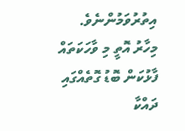އިތުރުވަމުންނެވެ. މިހާރު އޮތީ މި ވާހަކަތައް ފާޅުކަން ބޮޑު ގޮތެއްގައި ދައްކާ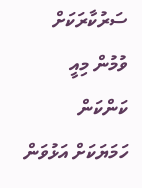ސަރުކާރަކަށް ވުމުން މިއީ ކަންކަން ހަމަޔަކަށް އަޅުވަން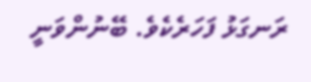ރަނގަޅު ފަހަރެކެވެ. ބޭނުންވަނީ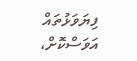ފިޔަވަޅުތައް އަވަސްކޮށް،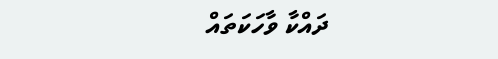ދައްކާ ވާހަކަތައް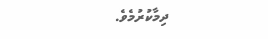ދިމާކުރުމެވެ.